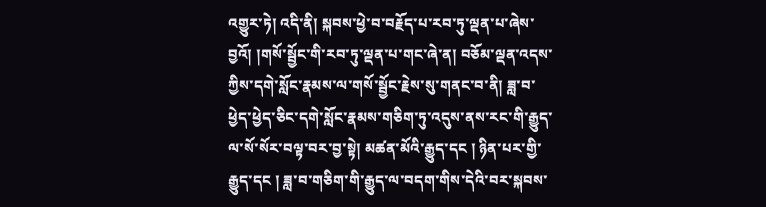འགྱུར་ཏེ། འདི་ནི། སྐབས་ཕྱེ་བ་བརྗོད་པ་རབ་ཏུ་ལྡན་པ་ཞེས་བྱའོ། །གསོ་སྦྱོང་གི་རབ་ཏུ་ལྡན་པ་གང་ཞེ་ན། བཅོམ་ལྡན་འདས་ཀྱིས་དགེ་སློང་རྣམས་ལ་གསོ་སྦྱོང་རྗེས་སུ་གནང་བ་ནི། ཟླ་བ་ཕྱེད་ཕྱེད་ཅིང་དགེ་སློང་རྣམས་གཅིག་ཏུ་འདུས་ནས་རང་གི་རྒྱུད་ལ་སོ་སོར་བལྟ་བར་བྱ་སྟེ། མཚན་མོའི་རྒྱུད་དང ། ཉིན་པར་གྱི་རྒྱུད་དང ། ཟླ་བ་གཅིག་གི་རྒྱུད་ལ་བདག་གིས་དེའི་བར་སྐབས་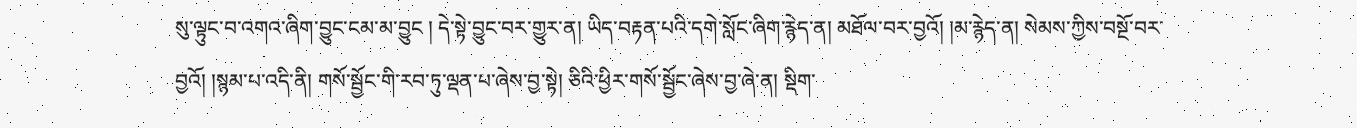སུ་ལྟུང་བ་འགའ་ཞིག་བྱུང་ངམ་མ་བྱུང ། དེ་སྟེ་བྱུང་བར་གྱུར་ན། ཡིད་བརྟན་པའི་དགེ་སློང་ཞིག་རྙེད་ན། མཐོལ་བར་བྱའོ། །མ་རྙེད་ན། སེམས་ཀྱིས་བསྔོ་བར་བྱའོ། །སྙམ་པ་འདི་ནི། གསོ་སྦྱོང་གི་རབ་ཏུ་ལྡན་པ་ཞེས་བྱ་སྟེ། ཅིའི་ཕྱིར་གསོ་སྦྱོང་ཞེས་བྱ་ཞེ་ན། སྡིག་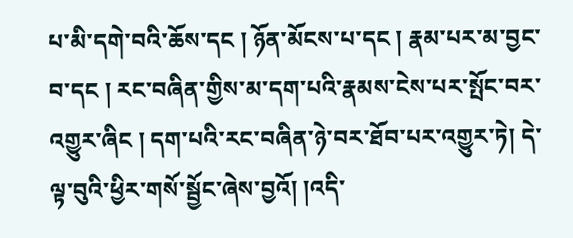པ་མི་དགེ་བའི་ཆོས་དང ། ཉོན་མོངས་པ་དང ། རྣམ་པར་མ་བྱང་བ་དང ། རང་བཞིན་གྱིས་མ་དག་པའི་རྣམས་ངེས་པར་སྤོང་བར་འགྱུར་ཞིང ། དག་པའི་རང་བཞིན་ཉེ་བར་ཐོབ་པར་འགྱུར་ཏེ། དེ་ལྟ་བུའི་ཕྱིར་གསོ་སྦྱོང་ཞེས་བྱའོ། །འདི་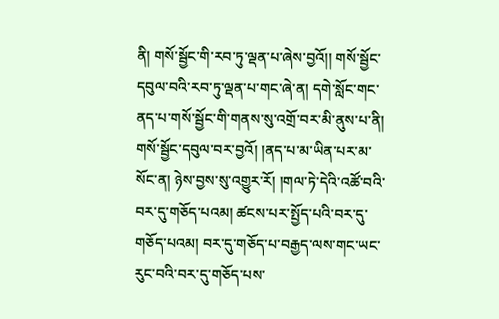ནི། གསོ་སྦྱོང་གི་རབ་ཏུ་ལྡན་པ་ཞེས་བྱའོ།། གསོ་སྦྱོང་དབུལ་བའི་རབ་ཏུ་ལྡན་པ་གང་ཞེ་ན། དགེ་སློང་གང་ནད་པ་གསོ་སྦྱོང་གི་གནས་སུ་འགྲོ་བར་མི་ནུས་པ་ནི། གསོ་སྦྱོང་དབུལ་བར་བྱའོ། །ནད་པ་མ་ཡིན་པར་མ་སོང་ན། ཉེས་བྱས་སུ་འགྱུར་རོ། །གལ་ཏེ་དེའི་འཚོ་བའི་བར་དུ་གཅོད་པའམ། ཚངས་པར་སྤྱོད་པའི་བར་དུ་གཅོད་པའམ། བར་དུ་གཅོད་པ་བརྒྱད་ལས་གང་ཡང་རུང་བའི་བར་དུ་གཅོད་པས་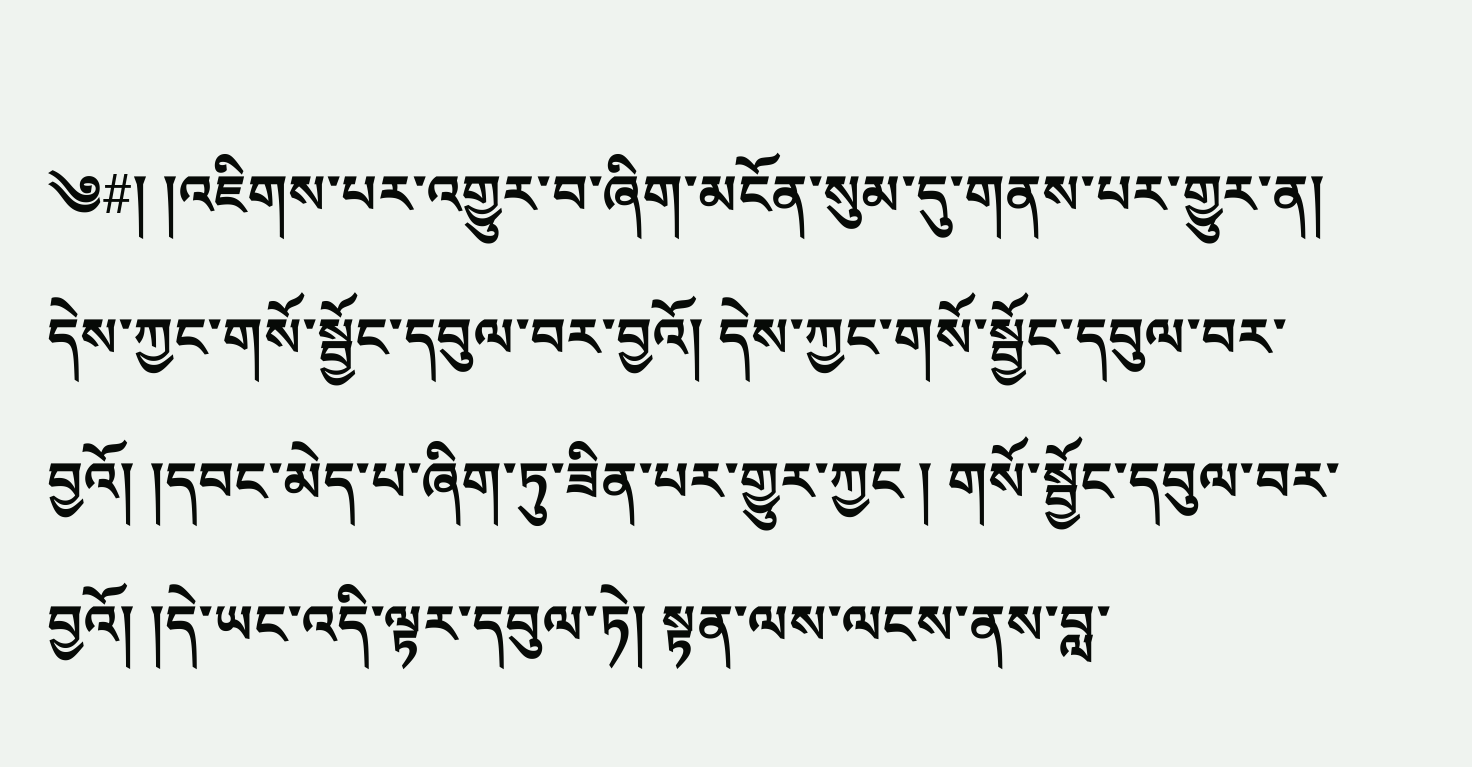༄#། །འཇིགས་པར་འགྱུར་བ་ཞིག་མངོན་སུམ་དུ་གནས་པར་གྱུར་ན། དེས་ཀྱང་གསོ་སྦྱོང་དབུལ་བར་བྱའོ། དེས་ཀྱང་གསོ་སྦྱོང་དབུལ་བར་བྱའོ། །དབང་མེད་པ་ཞིག་ཏུ་ཟིན་པར་གྱུར་ཀྱང ། གསོ་སྦྱོང་དབུལ་བར་བྱའོ། །དེ་ཡང་འདི་ལྟར་དབུལ་ཏེ། སྟན་ལས་ལངས་ནས་བླ་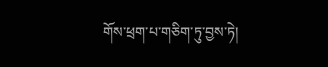གོས་ཕྲག་པ་གཅིག་ཏུ་བྱས་ཏེ།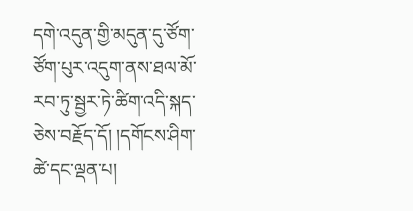དགེ་འདུན་གྱི་མདུན་དུ་ཙོག་ཙོག་པུར་འདུག་ནས་ཐལ་མོ་རབ་ཏུ་སྦྱར་ཏེ་ཚིག་འདི་སྐད་ཅེས་བརྗོད་དོ། །དགོངས་ཤིག་ཚེ་དང་ལྡན་པ།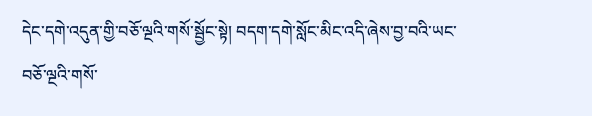དེང་དགེ་འདུན་གྱི་བཅོ་ལྔའི་གསོ་སྦྱོང་སྟེ། བདག་དགེ་སློང་མིང་འདི་ཞེས་བྱ་བའི་ཡང་བཅོ་ལྔའི་གསོ་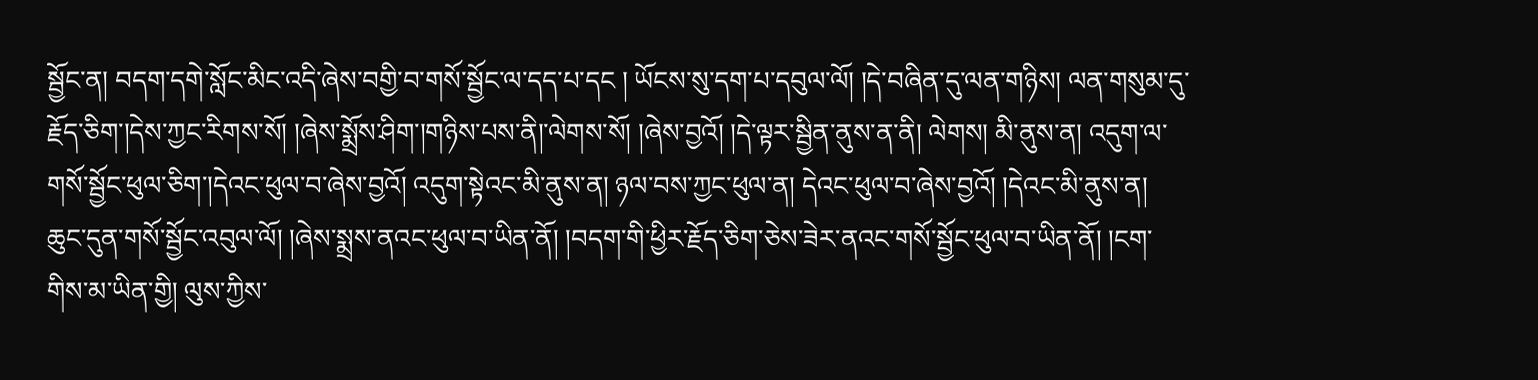སྦྱོང་ན། བདག་དགེ་སློང་མིང་འདི་ཞེས་བགྱི་བ་གསོ་སྦྱོང་ལ་དད་པ་དང ། ཡོངས་སུ་དག་པ་དབུལ་ལོ། །དེ་བཞིན་དུ་ལན་གཉིས། ལན་གསུམ་དུ་རྗོད་ཅིག་།དེས་ཀྱང་རིགས་སོ། །ཞེས་སྨྲོས་ཤིག་།གཉིས་པས་ནི།་ལེགས་སོ། །ཞེས་བྱའོ། །དེ་ལྟར་སྦྱིན་ནུས་ན་ནི། ལེགས། མི་ནུས་ན། འདུག་ལ་གསོ་སྦྱོང་ཕུལ་ཅིག་།དེའང་ཕུལ་བ་ཞེས་བྱའོ། འདུག་སྟེའང་མི་ནུས་ན། ཉལ་བས་ཀྱང་ཕུལ་ན། དེའང་ཕུལ་བ་ཞེས་བྱའོ། །དེའང་མི་ནུས་ན། ཆུང་དུན་གསོ་སྦྱོང་འབུལ་ལོ། །ཞེས་སྨྲས་ནའང་ཕུལ་བ་ཡིན་ནོ། །བདག་གི་ཕྱིར་རྗོད་ཅིག་ཅེས་ཟེར་ནའང་གསོ་སྦྱོང་ཕུལ་བ་ཡིན་ནོ། །ངག་གིས་མ་ཡིན་གྱི། ལུས་ཀྱིས་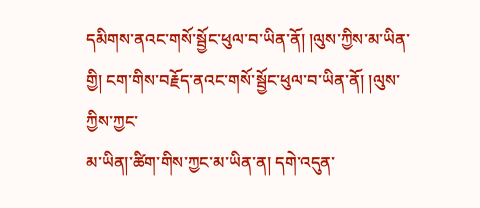དམིགས་ནའང་གསོ་སྦྱོང་ཕུལ་བ་ཡིན་ནོ། །ལུས་ཀྱིས་མ་ཡིན་གྱི། ངག་གིས་བརྗོད་ནའང་གསོ་སྦྱོང་ཕུལ་བ་ཡིན་ནོ། །ལུས་ཀྱིས་ཀྱང་
མ་ཡིན།་ཚིག་གིས་ཀྱང་མ་ཡིན་ན། དགེ་འདུན་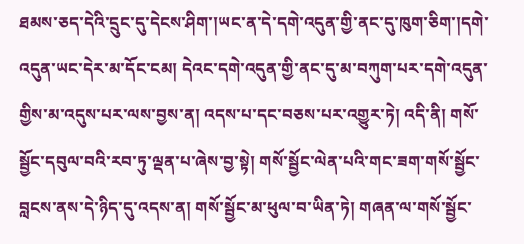ཐམས་ཅད་དེའི་དྲུང་དུ་དེངས་ཤིག་།ཡང་ན་དེ་དགེ་འདུན་གྱི་ནང་དུ་ཁུག་ཅིག་།དགེ་འདུན་ཡང་དེར་མ་དོང་ངམ། དེའང་དགེ་འདུན་གྱི་ནང་དུ་མ་བཀུག་པར་དགེ་འདུན་གྱིས་མ་འདུས་པར་ལས་བྱས་ན། འདས་པ་དང་བཅས་པར་འགྱུར་ཏེ། འདི་ནི། གསོ་སྦྱོང་དབུལ་བའི་རབ་ཏུ་ལྡན་པ་ཞེས་བྱ་སྟེ། གསོ་སྦྱོང་ལེན་པའི་གང་ཟག་གསོ་སྦྱོང་བླངས་ནས་དེ་ཉིད་དུ་འདས་ན། གསོ་སྦྱོང་མ་ཕུལ་བ་ཡིན་ཏེ། གཞན་ལ་གསོ་སྦྱོང་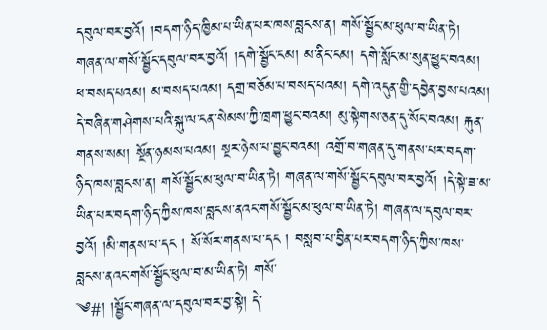དབུལ་བར་བྱའོ། །བདག་ཉིད་ཁྱིམ་པ་ཡིན་པར་ཁས་བླངས་ན། གསོ་སྦྱོང་མ་ཕུལ་བ་ཡིན་ཏེ། གཞན་ལ་གསོ་སྦྱོང་དབུལ་བར་བྱའོ། །དགེ་སྦྱོང་ངམ། མ་ནིང་ངམ། དགེ་སློང་མ་སུན་ཕྱུང་བའམ། ཕ་བསད་པའམ། མ་བསད་པའམ། དགྲ་བཅོམ་པ་བསད་པའམ། དགེ་འདུན་གྱི་དབྱེན་བྱས་པའམ། དེ་བཞིན་གཤེགས་པའི་སྐུ་ལ་ངན་སེམས་ཀྱི་ཁྲག་ཕྱུང་བའམ། མུ་སྟེགས་ཅན་དུ་སོང་བའམ། རྐུན་གནས་སམ། སྔོན་ཉམས་པའམ། སྔར་ཉེས་པ་བྱུང་བའམ། འགྲོ་བ་གཞན་དུ་གནས་པར་བདག་ཉིད་ཁས་བླངས་ན། གསོ་སྦྱོང་མ་ཕུལ་བ་ཡིན་ཏེ། གཞན་ལ་གསོ་སྦྱོང་དབུལ་བར་བྱའོ། །དེ་སྟེ་ཟ་མ་ཡིན་པར་བདག་ཉིད་ཀྱིས་ཁས་བླངས་ནའང་གསོ་སྦྱོང་མ་ཕུལ་བ་ཡིན་ཏེ། གཞན་ལ་དབུལ་བར་བྱའོ། །མི་གནས་པ་དང ། སོ་སོར་གནས་པ་དང ། བསླབ་པ་བྱིན་པར་བདག་ཉིད་ཀྱིས་ཁས་བླངས་ནའང་གསོ་སྦྱོང་ཕུལ་བ་མ་ཡིན་ཏེ། གསོ་
༄#། །སྦྱོང་གཞན་ལ་དབུལ་བར་བྱ་སྟེ། དེ་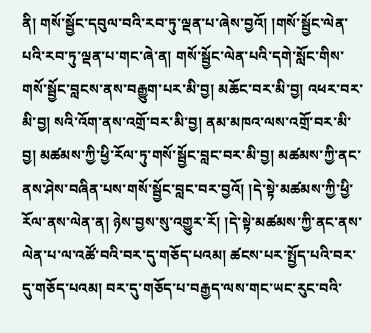ནི། གསོ་སྦྱོང་དབུལ་བའི་རབ་ཏུ་ལྡན་པ་ཞེས་བྱའོ། །གསོ་སྦྱོང་ལེན་པའི་རབ་ཏུ་ལྡན་པ་གང་ཞེ་ན། གསོ་སྦྱོང་ལེན་པའི་དགེ་སློང་གིས་གསོ་སྦྱོང་བླངས་ནས་བརྒྱུག་པར་མི་བྱ། མཆོང་བར་མི་བྱ། འཕར་བར་མི་བྱ། སའི་འོག་ནས་འགྲོ་བར་མི་བྱ། ནམ་མཁའ་ལས་འགྲོ་བར་མི་བྱ། མཚམས་ཀྱི་ཕྱི་རོལ་ཏུ་གསོ་སྦྱོང་བླང་བར་མི་བྱ། མཚམས་ཀྱི་ནང་ནས་ཤེས་བཞིན་པས་གསོ་སྦྱོང་བླང་བར་བྱའོ། །དེ་སྟེ་མཚམས་ཀྱི་ཕྱི་རོལ་ནས་ལེན་ན། ཉེས་བྱས་སུ་འགྱུར་རོ། །དེ་སྟེ་མཚམས་ཀྱི་ནང་ནས་ལེན་པ་ལ་འཚོ་བའི་བར་དུ་གཅོད་པའམ། ཚངས་པར་སྤྱོད་པའི་བར་དུ་གཅོད་པའམ། བར་དུ་གཅོད་པ་བརྒྱད་ལས་གང་ཡང་རུང་བའི་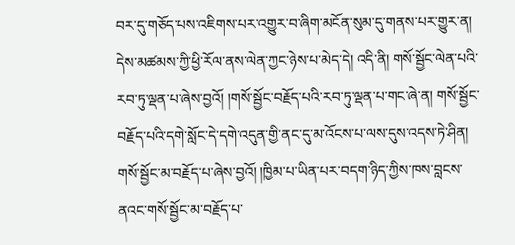བར་དུ་གཅོད་པས་འཇིགས་པར་འགྱུར་བ་ཞིག་མངོན་སུམ་དུ་གནས་པར་གྱུར་ན། དེས་མཚམས་ཀྱི་ཕྱི་རོལ་ནས་ལེན་ཀྱང་ཉེས་པ་མེད་དེ། འདི་ནི། གསོ་སྦྱོང་ལེན་པའི་རབ་ཏུ་ལྡན་པ་ཞེས་བྱའོ། །གསོ་སྦྱོང་བརྗོད་པའི་རབ་ཏུ་ལྡན་པ་གང་ཞེ་ན། གསོ་སྦྱོང་བརྗོད་པའི་དགེ་སློང་དེ་དགེ་འདུན་གྱི་ནང་དུ་མ་འོངས་པ་ལས་དུས་འདས་ཏེ་ཤིན། གསོ་སྦྱོང་མ་བརྗོད་པ་ཞེས་བྱའོ། །ཁྱིམ་པ་ཡིན་པར་བདག་ཉིད་ཀྱིས་ཁས་བླངས་ནའང་གསོ་སྦྱོང་མ་བརྗོད་པ་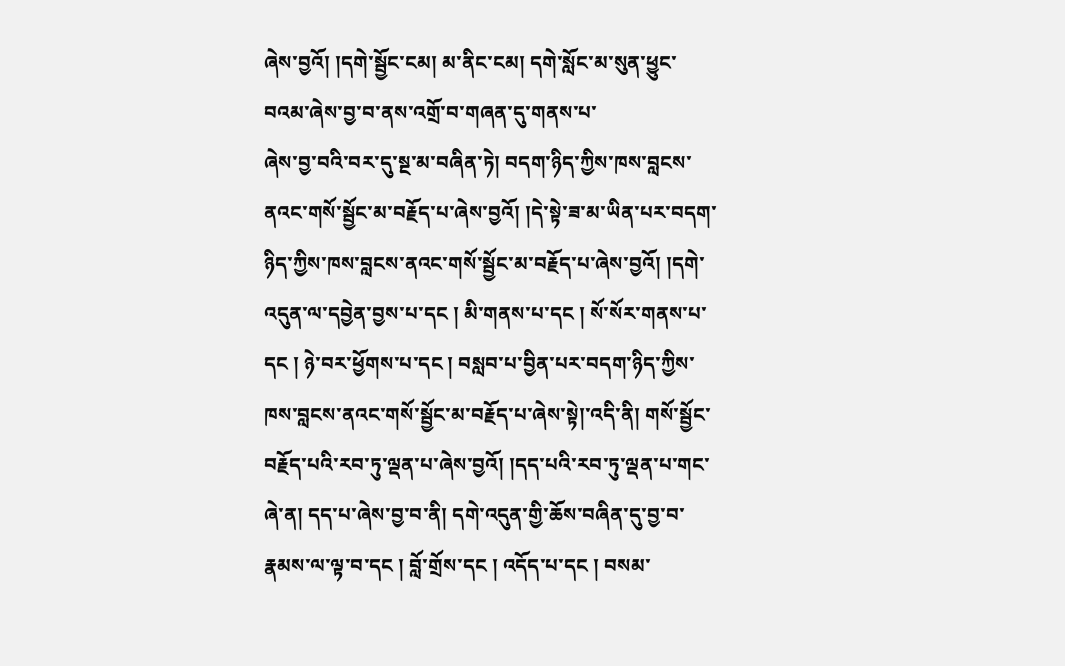ཞེས་བྱའོ། །དགེ་སྦྱོང་ངམ། མ་ནིང་ངམ། དགེ་སློང་མ་སུན་ཕྱུང་བའམ་ཞེས་བྱ་བ་ནས་འགྲོ་བ་གཞན་དུ་གནས་པ་
ཞེས་བྱ་བའི་བར་དུ་སྔ་མ་བཞིན་ཏེ། བདག་ཉིད་ཀྱིས་ཁས་བླངས་ནའང་གསོ་སྦྱོང་མ་བརྗོད་པ་ཞེས་བྱའོ། །དེ་སྟེ་ཟ་མ་ཡིན་པར་བདག་ཉིད་ཀྱིས་ཁས་བླངས་ནའང་གསོ་སྦྱོང་མ་བརྗོད་པ་ཞེས་བྱའོ། །དགེ་འདུན་ལ་དབྱེན་བྱས་པ་དང ། མི་གནས་པ་དང ། སོ་སོར་གནས་པ་དང ། ཉེ་བར་ཕྱོགས་པ་དང ། བསླབ་པ་བྱིན་པར་བདག་ཉིད་ཀྱིས་ཁས་བླངས་ནའང་གསོ་སྦྱོང་མ་བརྗོད་པ་ཞེས་སྟེ།་འདི་ནི། གསོ་སྦྱོང་བརྗོད་པའི་རབ་ཏུ་ལྡན་པ་ཞེས་བྱའོ། །དད་པའི་རབ་ཏུ་ལྡན་པ་གང་ཞེ་ན། དད་པ་ཞེས་བྱ་བ་ནི། དགེ་འདུན་གྱི་ཆོས་བཞིན་དུ་བྱ་བ་རྣམས་ལ་ལྟ་བ་དང ། བློ་གྲོས་དང ། འདོད་པ་དང ། བསམ་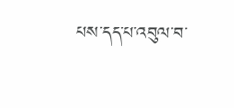པས་དད་པ་འབུལ་བ་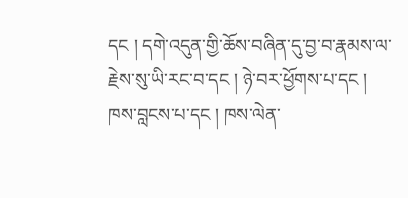དང ། དགེ་འདུན་གྱི་ཆོས་བཞིན་དུ་བྱ་བ་རྣམས་ལ་རྗེས་སུ་ཡི་རང་བ་དང ། ཉེ་བར་ཕྱོགས་པ་དང ། ཁས་བླངས་པ་དང ། ཁས་ལེན་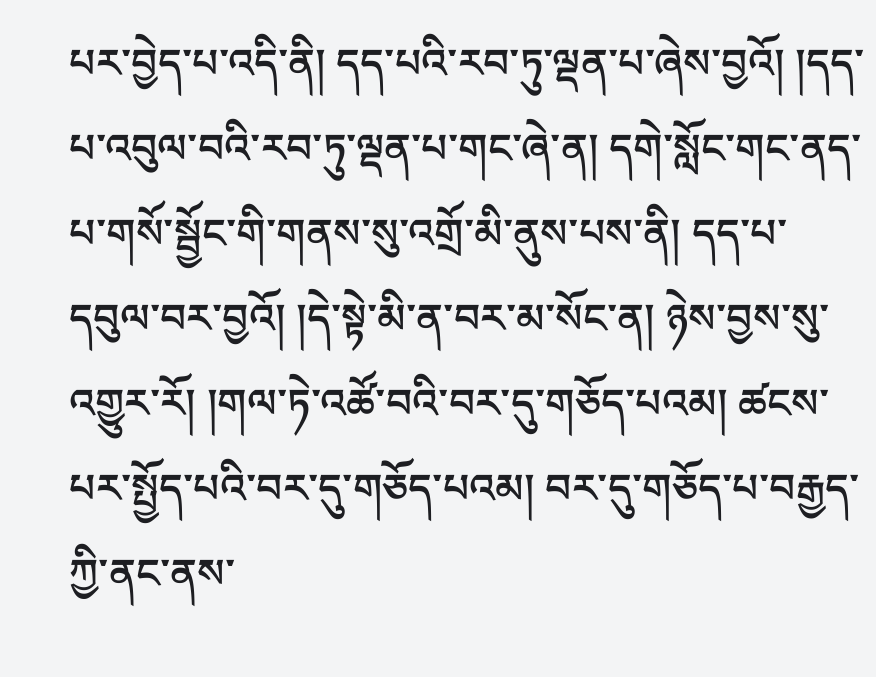པར་བྱེད་པ་འདི་ནི། དད་པའི་རབ་ཏུ་ལྡན་པ་ཞེས་བྱའོ། །དད་པ་འབུལ་བའི་རབ་ཏུ་ལྡན་པ་གང་ཞེ་ན། དགེ་སློང་གང་ནད་པ་གསོ་སྦྱོང་གི་གནས་སུ་འགྲོ་མི་ནུས་པས་ནི། དད་པ་དབུལ་བར་བྱའོ། །དེ་སྟེ་མི་ན་བར་མ་སོང་ན། ཉེས་བྱས་སུ་འགྱུར་རོ། །གལ་ཏེ་འཚོ་བའི་བར་དུ་གཅོད་པའམ། ཚངས་པར་སྤྱོད་པའི་བར་དུ་གཅོད་པའམ། བར་དུ་གཅོད་པ་བརྒྱད་ཀྱི་ནང་ནས་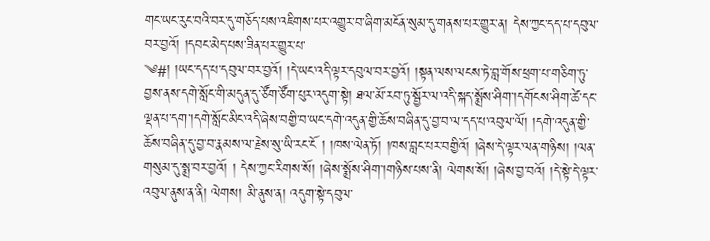གང་ཡང་རུང་བའི་བར་དུ་གཅོད་པས་འཇིགས་པར་འགྱུར་བ་ཞིག་མངོན་སུམ་དུ་གནས་པར་གྱུར་ན། དེས་ཀྱང་དད་པ་དབུལ་བར་བྱའོ། །དབང་མེད་པས་ཟིན་པར་གྱུར་པ་
༄#། །ཡང་དད་པ་དབུལ་བར་བྱའོ། །དེ་ཡང་འདི་ལྟར་དབུལ་བར་བྱའོ། །སྟན་ལས་ལངས་ཏེ་བླ་གོས་ཕྲག་པ་གཅིག་ཏུ་བྱས་ནས་དགེ་སློང་གི་མདུན་དུ་ཙོག་ཙོག་པུར་འདུག་སྟེ། ཐལ་མོ་རབ་ཏུ་སྦྱོར་ལ་འདི་སྐད་སྨྲོས་ཤིག་།དགོངས་ཤིག་ཚེ་དང་ལྡན་པ་དག་།དགེ་སློང་མིང་འདི་ཞེས་བགྱི་བ་ཡང་དགེ་འདུན་གྱི་ཆོས་བཞིན་དུ་བྱ་བ་ལ་དད་པ་འབུལ་ལོ། །དགེ་འདུན་གྱི་ཆོས་བཞིན་དུ་བྱ་བ་རྣམས་ལ་རྗེས་སུ་ཡི་རང་ངོ ། །ཁས་ལེན་ཏོ། །ཁས་བླང་པར་བགྱིའོ། །ཞེས་དེ་ལྟར་ལན་གཉིས། །ལན་གསུམ་དུ་སྨྲ་བར་བྱའོ། ། དེས་ཀྱང་རིགས་སོ། །ཞེས་སྨྲོས་ཤིག་།གཉིས་པས་ནི། ལེགས་སོ། །ཞེས་བྱ་བའོ། །དེ་སྟེ་དེ་ལྟར་འབུལ་ནུས་ན་ནི། ལེགས། མི་ནུས་ན། འདུག་སྟེ་དབུལ་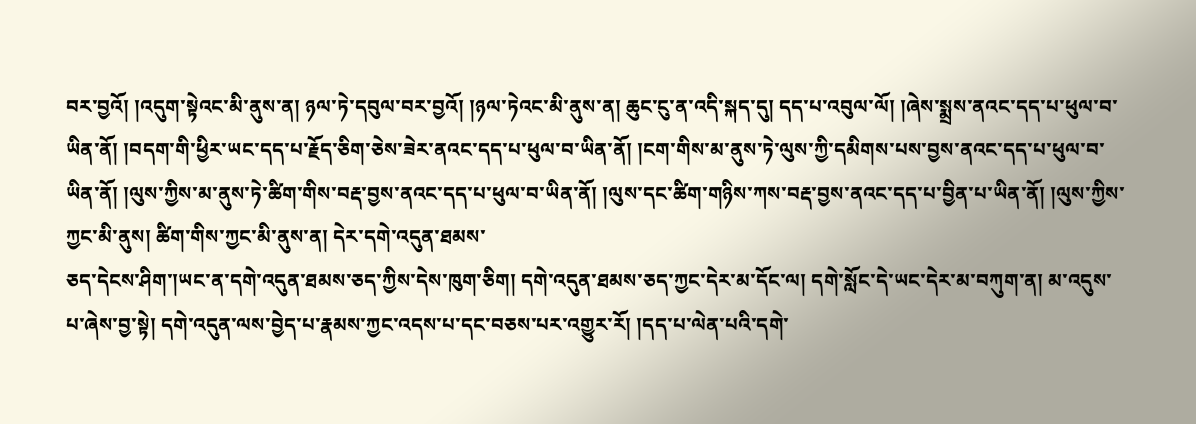བར་བྱའོ། །འདུག་སྟེའང་མི་ནུས་ན། ཉལ་ཏེ་དབུལ་བར་བྱའོ། །ཉལ་ཏེའང་མི་ནུས་ན། ཆུང་ངུ་ན་འདི་སྐད་དུ། དད་པ་འབུལ་ལོ། །ཞེས་སྨྲས་ནའང་དད་པ་ཕུལ་བ་ཡིན་ནོ། །བདག་གི་ཕྱིར་ཡང་དད་པ་རྗོད་ཅིག་ཅེས་ཟེར་ནའང་དད་པ་ཕུལ་བ་ཡིན་ནོ། །ངག་གིས་མ་ནུས་ཏེ་ལུས་ཀྱི་དམིགས་པས་བྱས་ནའང་དད་པ་ཕུལ་བ་ཡིན་ནོ། །ལུས་ཀྱིས་མ་ནུས་ཏེ་ཚིག་གིས་བརྡ་བྱས་ནའང་དད་པ་ཕུལ་བ་ཡིན་ནོ། །ལུས་དང་ཚིག་གཉིས་ཀས་བརྡ་བྱས་ནའང་དད་པ་བྱིན་པ་ཡིན་ནོ། །ལུས་ཀྱིས་ཀྱང་མི་ནུས། ཚིག་གིས་ཀྱང་མི་ནུས་ན། དེར་དགེ་འདུན་ཐམས་
ཅད་དེངས་ཤིག་།ཡང་ན་དགེ་འདུན་ཐམས་ཅད་ཀྱིས་དེས་ཁུག་ཅིག། དགེ་འདུན་ཐམས་ཅད་ཀྱང་དེར་མ་དོང་ལ། དགེ་སློང་དེ་ཡང་དེར་མ་བཀུག་ན། མ་འདུས་པ་ཞེས་བྱ་སྟེ། དགེ་འདུན་ལས་བྱེད་པ་རྣམས་ཀྱང་འདས་པ་དང་བཅས་པར་འགྱུར་རོ། །དད་པ་ལེན་པའི་དགེ་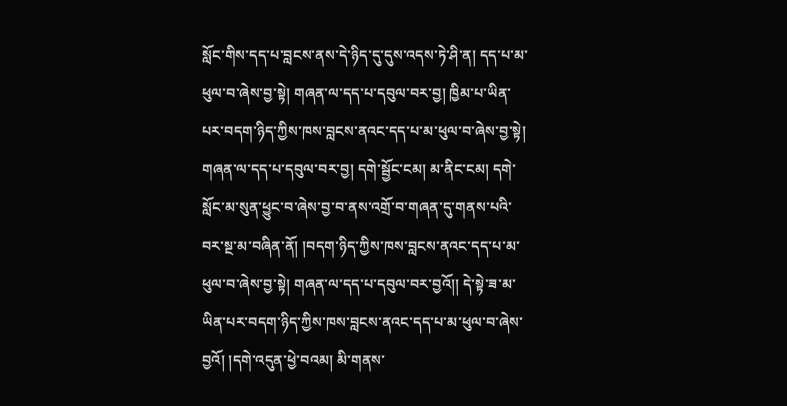སློང་གིས་དད་པ་བླངས་ནས་དེ་ཉིད་དུ་དུས་འདས་ཏེ་ཤི་ན། དད་པ་མ་ཕུལ་བ་ཞེས་བྱ་སྟེ། གཞན་ལ་དད་པ་དབུལ་བར་བྱ། ཁྱིམ་པ་ཡིན་པར་བདག་ཉིད་ཀྱིས་ཁས་བླངས་ནའང་དད་པ་མ་ཕུལ་བ་ཞེས་བྱ་སྟེ། གཞན་ལ་དད་པ་དབུལ་བར་བྱ། དགེ་སྦྱོང་ངམ། མ་ནིང་ངམ། དགེ་སློང་མ་སུན་ཕྱུང་བ་ཞེས་བྱ་བ་ནས་འགྲོ་བ་གཞན་དུ་གནས་པའི་བར་སྔ་མ་བཞིན་ནོ། །བདག་ཉིད་ཀྱིས་ཁས་བླངས་ནའང་དད་པ་མ་ཕུལ་བ་ཞེས་བྱ་སྟེ། གཞན་ལ་དད་པ་དབུལ་བར་བྱའོ།། དེ་སྟེ་ཟ་མ་ཡིན་པར་བདག་ཉིད་ཀྱིས་ཁས་བླངས་ནའང་དད་པ་མ་ཕུལ་བ་ཞེས་བྱའོ། །དགེ་འདུན་ཕྱེ་བའམ། མི་གནས་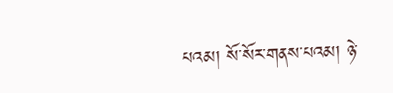པའམ། སོ་སོར་གནས་པའམ། ཉེ་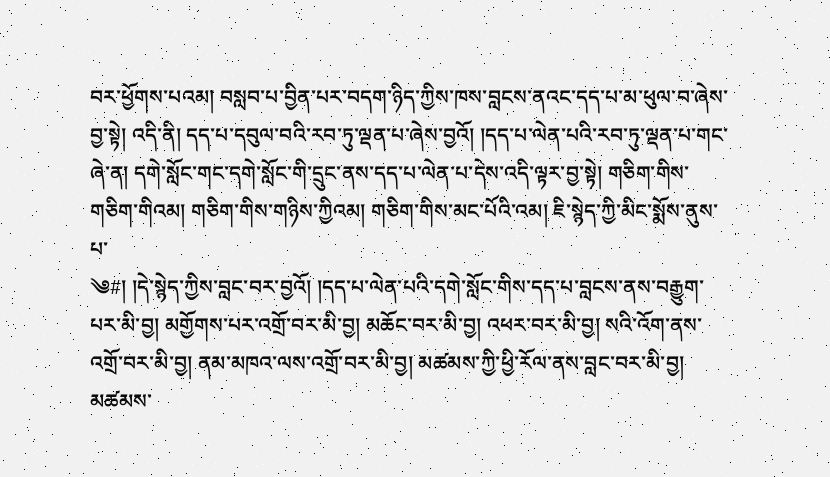བར་ཕྱོགས་པའམ། བསླབ་པ་བྱིན་པར་བདག་ཉིད་ཀྱིས་ཁས་བླངས་ནའང་དད་པ་མ་ཕུལ་བ་ཞེས་བྱ་སྟེ། འདི་ནི། དད་པ་དབུལ་བའི་རབ་ཏུ་ལྡན་པ་ཞེས་བྱའོ། །དད་པ་ལེན་པའི་རབ་ཏུ་ལྡན་པ་གང་ཞེ་ན། དགེ་སློང་གང་དགེ་སློང་གི་དྲུང་ནས་དད་པ་ལེན་པ་དེས་འདི་ལྟར་བྱ་སྟེ། གཅིག་གིས་གཅིག་གིའམ། གཅིག་གིས་གཉིས་ཀྱིའམ། གཅིག་གིས་མང་པོའི་འམ། ཇི་སྙེད་ཀྱི་མིང་སྨོས་ནུས་པ་
༄#། །དེ་སྙེད་ཀྱིས་བླང་བར་བྱའོ། །དད་པ་ལེན་པའི་དགེ་སློང་གིས་དད་པ་བླངས་ནས་བརྒྱུག་པར་མི་བྱ། མགྱོགས་པར་འགྲོ་བར་མི་བྱ། མཆོང་བར་མི་བྱ། འཕར་བར་མི་བྱ། སའི་འོག་ནས་འགྲོ་བར་མི་བྱ། ནམ་མཁའ་ལས་འགྲོ་བར་མི་བྱ། མཚམས་ཀྱི་ཕྱི་རོལ་ནས་བླང་བར་མི་བྱ། མཚམས་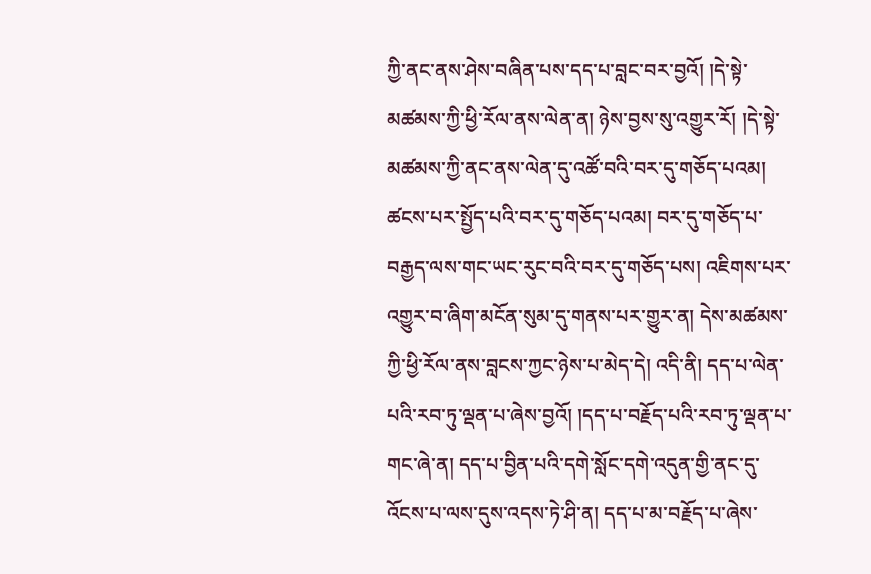ཀྱི་ནང་ནས་ཤེས་བཞིན་པས་དད་པ་བླང་བར་བྱའོ། །དེ་སྟེ་མཚམས་ཀྱི་ཕྱི་རོལ་ནས་ལེན་ན། ཉེས་བྱས་སུ་འགྱུར་རོ། །དེ་སྟེ་མཚམས་ཀྱི་ནང་ནས་ལེན་དུ་འཚོ་བའི་བར་དུ་གཅོད་པའམ། ཚངས་པར་སྤྱོད་པའི་བར་དུ་གཅོད་པའམ། བར་དུ་གཅོད་པ་བརྒྱད་ལས་གང་ཡང་རུང་བའི་བར་དུ་གཅོད་པས། འཇིགས་པར་འགྱུར་བ་ཞིག་མངོན་སུམ་དུ་གནས་པར་གྱུར་ན། དེས་མཚམས་ཀྱི་ཕྱི་རོལ་ནས་བླངས་ཀྱང་ཉེས་པ་མེད་དེ། འདི་ནི། དད་པ་ལེན་པའི་རབ་ཏུ་ལྡན་པ་ཞེས་བྱའོ། །དད་པ་བརྗོད་པའི་རབ་ཏུ་ལྡན་པ་གང་ཞེ་ན། དད་པ་བྱིན་པའི་དགེ་སློང་དགེ་འདུན་གྱི་ནང་དུ་འོངས་པ་ལས་དུས་འདས་ཏེ་ཤི་ན། དད་པ་མ་བརྗོད་པ་ཞེས་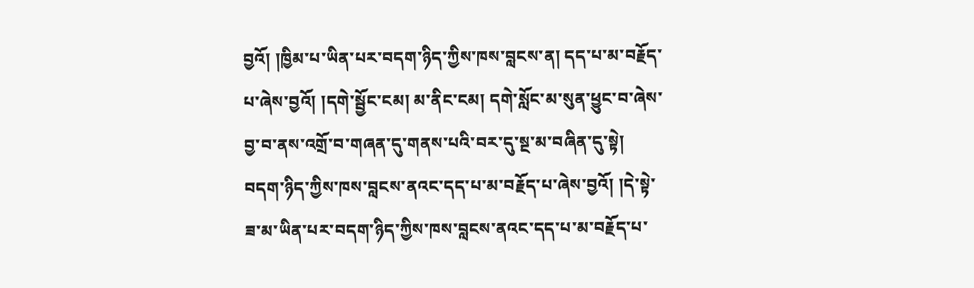བྱའོ། །ཁྱིམ་པ་ཡིན་པར་བདག་ཉིད་ཀྱིས་ཁས་བླངས་ན། དད་པ་མ་བརྗོད་པ་ཞེས་བྱའོ། །དགེ་སྦྱོང་ངམ། མ་ནིང་ངམ། དགེ་སློང་མ་སུན་ཕྱུང་བ་ཞེས་བྱ་བ་ནས་འགྲོ་བ་གཞན་དུ་གནས་པའི་བར་དུ་སྔ་མ་བཞིན་དུ་སྟེ། བདག་ཉིད་ཀྱིས་ཁས་བླངས་ནའང་དད་པ་མ་བརྗོད་པ་ཞེས་བྱའོ། །དེ་སྟེ་ཟ་མ་ཡིན་པར་བདག་ཉིད་ཀྱིས་ཁས་བླངས་ནའང་དད་པ་མ་བརྗོད་པ་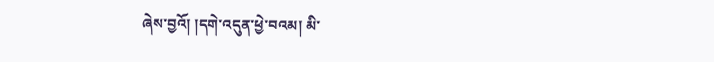ཞེས་བྱའོ། །དགེ་འདུན་ཕྱེ་བའམ། མི་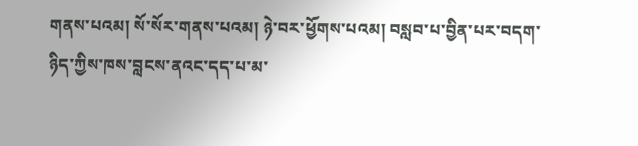གནས་པའམ། སོ་སོར་གནས་པའམ། ཉེ་བར་ཕྱོགས་པའམ། བསླབ་པ་བྱིན་པར་བདག་ཉིད་ཀྱིས་ཁས་བླངས་ནའང་དད་པ་མ་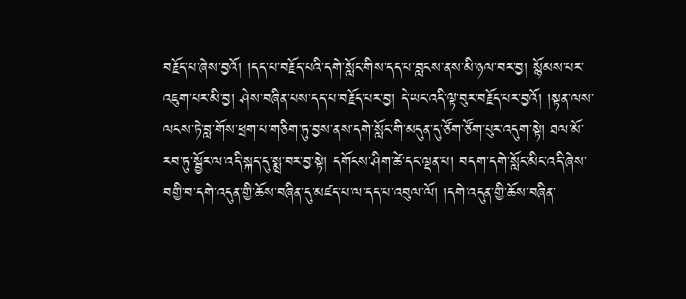བརྗོད་པ་ཞེས་བྱའོ། །དད་པ་བརྗོད་པའི་དགེ་སློང་གིས་དད་པ་བླངས་ནས་མི་ཉལ་བར་བྱ། སྙོམས་པར་འཇུག་པར་མི་བྱ། ཤེས་བཞིན་པས་དད་པ་བརྗོད་པར་བྱ། དེ་ཡང་འདི་ལྟ་བུར་བརྗོད་པར་བྱའོ། །སྟན་ལས་ལངས་ཏེ་བླ་གོས་ཕྲག་པ་གཅིག་ཏུ་བྱས་ནས་དགེ་སློང་གི་མདུན་དུ་ཙོག་ཙོག་པུར་འདུག་སྟེ། ཐལ་མོ་རབ་ཏུ་སྦྱོར་ལ་འདི་སྐད་དུ་སྨྲ་བར་བྱ་སྟེ། དགོངས་ཤིག་ཚེ་དང་ལྡན་པ། བདག་དགེ་སློང་མིང་འདི་ཞེས་བགྱི་བ་དགེ་འདུན་གྱི་ཆོས་བཞིན་དུ་མཛད་པ་ལ་དད་པ་འབུལ་ལོ། །དགེ་འདུན་གྱི་ཆོས་བཞིན་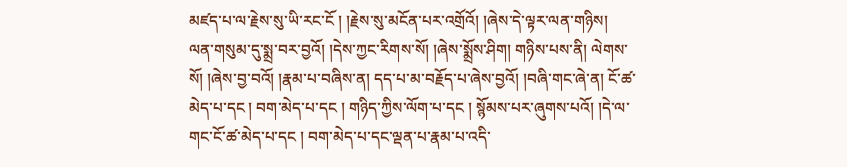མཛད་པ་ལ་རྗེས་སུ་ཡི་རང་ངོ ། །རྗེས་སུ་མངོན་པར་འགྲོའོ། །ཞེས་དེ་ལྟར་ལན་གཉིས། ལན་གསུམ་དུ་སྨྲ་བར་བྱའོ། །དེས་ཀྱང་རིགས་སོ། །ཞེས་སྨྲོས་ཤིག། གཉིས་པས་ནི། ལེགས་སོ། །ཞེས་བྱ་བའོ། །རྣམ་པ་བཞིས་ན། དད་པ་མ་བརྗོད་པ་ཞེས་བྱའོ། །བཞི་གང་ཞེ་ན། ངོ་ཚ་མེད་པ་དང ། བག་མེད་པ་དང ། གཉིད་ཀྱིས་ལོག་པ་དང ། སྙོམས་པར་ཞུགས་པའོ། །དེ་ལ་གང་ངོ་ཚ་མེད་པ་དང ། བག་མེད་པ་དང་ལྡན་པ་རྣམ་པ་འདི་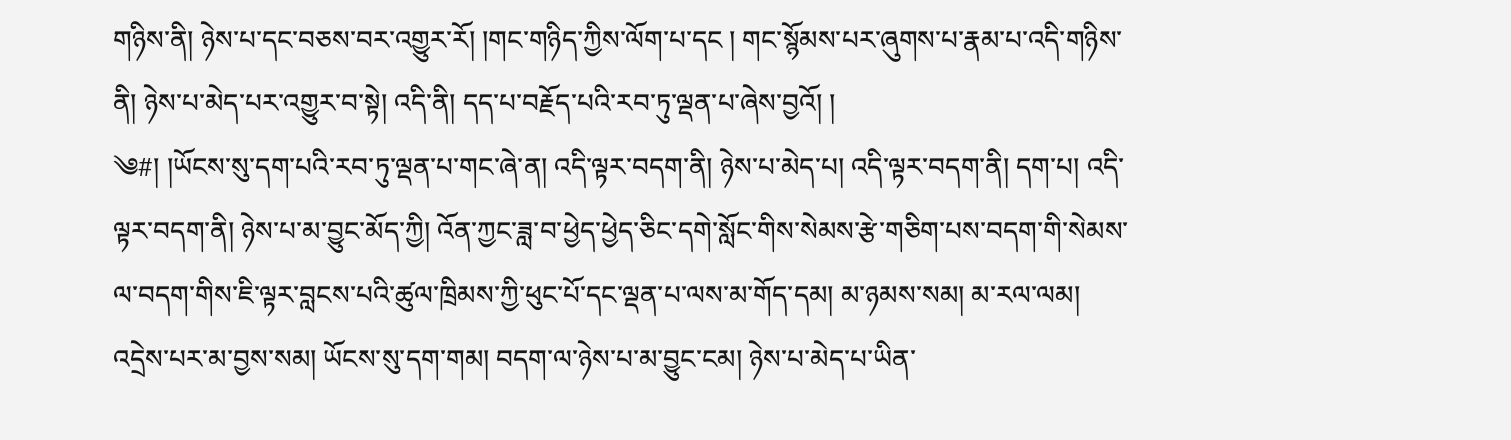གཉིས་ནི། ཉེས་པ་དང་བཅས་བར་འགྱུར་རོ། །གང་གཉིད་ཀྱིས་ལོག་པ་དང ། གང་སྙོམས་པར་ཞུགས་པ་རྣམ་པ་འདི་གཉིས་ནི། ཉེས་པ་མེད་པར་འགྱུར་བ་སྟེ། འདི་ནི། དད་པ་བརྗོད་པའི་རབ་ཏུ་ལྡན་པ་ཞེས་བྱའོ། །
༄#། །ཡོངས་སུ་དག་པའི་རབ་ཏུ་ལྡན་པ་གང་ཞེ་ན། འདི་ལྟར་བདག་ནི། ཉེས་པ་མེད་པ། འདི་ལྟར་བདག་ནི། དག་པ། འདི་ལྟར་བདག་ནི། ཉེས་པ་མ་བྱུང་མོད་ཀྱི། འོན་ཀྱང་ཟླ་བ་ཕྱེད་ཕྱེད་ཅིང་དགེ་སློང་གིས་སེམས་རྩེ་གཅིག་པས་བདག་གི་སེམས་ལ་བདག་གིས་ཇི་ལྟར་བླངས་པའི་ཚུལ་ཁྲིམས་ཀྱི་ཕུང་པོ་དང་ལྡན་པ་ལས་མ་གོད་དམ། མ་ཉམས་སམ། མ་རལ་ལམ། འདྲེས་པར་མ་བྱས་སམ། ཡོངས་སུ་དག་གམ། བདག་ལ་ཉེས་པ་མ་བྱུང་ངམ། ཉེས་པ་མེད་པ་ཡིན་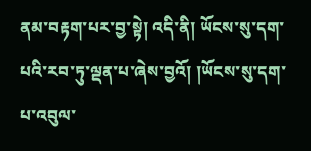ནམ་བརྟག་པར་བྱ་སྟེ། འདི་ནི། ཡོངས་སུ་དག་པའི་རབ་ཏུ་ལྡན་པ་ཞེས་བྱའོ། །ཡོངས་སུ་དག་པ་འབུལ་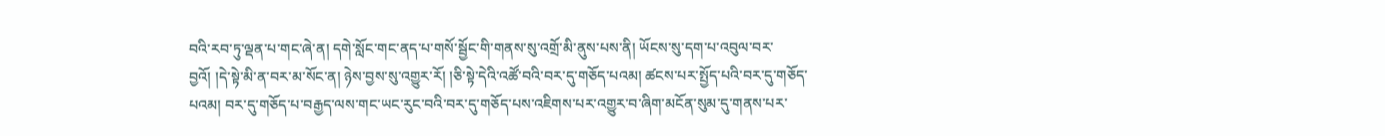བའི་རབ་ཏུ་ལྡན་པ་གང་ཞེ་ན། དགེ་སློང་གང་ནད་པ་གསོ་སྦྱོང་གི་གནས་སུ་འགྲོ་མི་ནུས་པས་ནི། ཡོངས་སུ་དག་པ་འབུལ་བར་བྱའོ། །དེ་སྟེ་མི་ན་བར་མ་སོང་ན། ཉེས་བྱས་སུ་འགྱུར་རོ། །ཅི་སྟེ་དེའི་འཚོ་བའི་བར་དུ་གཅོད་པའམ། ཚངས་པར་སྤྱོད་པའི་བར་དུ་གཅོད་པའམ། བར་དུ་གཅོད་པ་བརྒྱད་ལས་གང་ཡང་རུང་བའི་བར་དུ་གཅོད་པས་འཇིགས་པར་འགྱུར་བ་ཞིག་མངོན་སུམ་དུ་གནས་པར་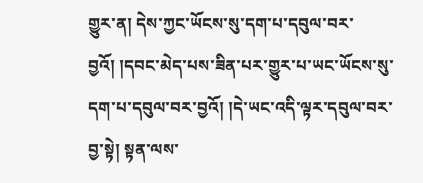གྱུར་ན། དེས་ཀྱང་ཡོངས་སུ་དག་པ་དབུལ་བར་བྱའོ། །དབང་མེད་པས་ཟིན་པར་གྱུར་པ་ཡང་ཡོངས་སུ་དག་པ་དབུལ་བར་བྱའོ། །དེ་ཡང་འདི་ལྟར་དབུལ་བར་བྱ་སྟེ། སྟན་ལས་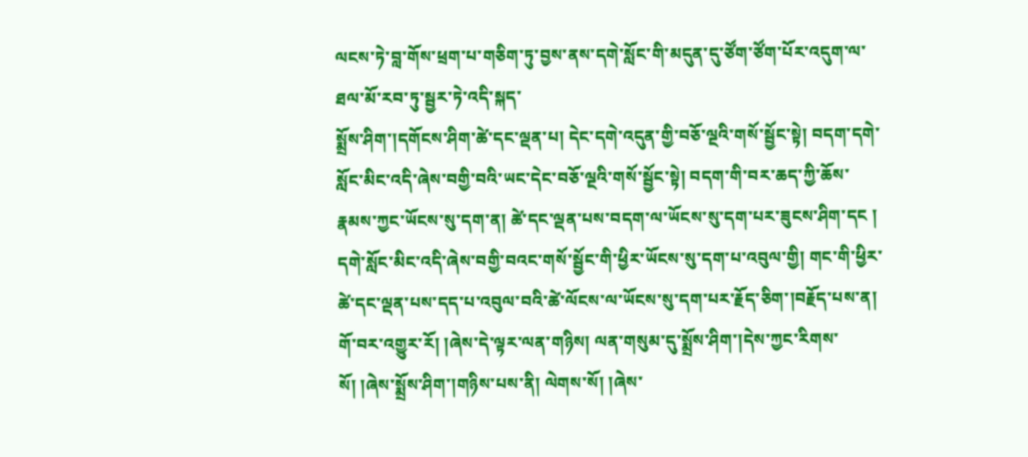ལངས་ཏེ་བླ་གོས་ཕྲག་པ་གཅིག་ཏུ་བྱས་ནས་དགེ་སློང་གི་མདུན་དུ་ཙོག་ཙོག་པོར་འདུག་ལ་ཐལ་མོ་རབ་ཏུ་སྦྱར་ཏེ་འདི་སྐད་
སྨྲོས་ཤིག་།དགོངས་ཤིག་ཚེ་དང་ལྡན་པ། དེང་དགེ་འདུན་གྱི་བཅོ་ལྔའི་གསོ་སྦྱོང་སྟེ། བདག་དགེ་སློང་མིང་འདི་ཞེས་བགྱི་བའི་ཡང་དེང་བཅོ་ལྔའི་གསོ་སྦྱོང་སྟེ། བདག་གི་བར་ཆད་ཀྱི་ཆོས་རྣམས་ཀྱང་ཡོངས་སུ་དག་ན། ཚེ་དང་ལྡན་པས་བདག་ལ་ཡོངས་སུ་དག་པར་ཟུངས་ཤིག་དང ། དགེ་སློང་མིང་འདི་ཞེས་བགྱི་བའང་གསོ་སྦྱོང་གི་ཕྱིར་ཡོངས་སུ་དག་པ་འབུལ་གྱི། གང་གི་ཕྱིར་ཚེ་དང་ལྡན་པས་དད་པ་འབུལ་བའི་ཚེ་ལོངས་ལ་ཡོངས་སུ་དག་པར་རྗོད་ཅིག་།བརྗོད་པས་ན། གོ་བར་འགྱུར་རོ། །ཞེས་དེ་ལྟར་ལན་གཉིས། ལན་གསུམ་དུ་སྨྲོས་ཤིག་།དེས་ཀྱང་རིགས་སོ། །ཞེས་སྨྲོས་ཤིག་།གཉིས་པས་ནི། ལེགས་སོ། །ཞེས་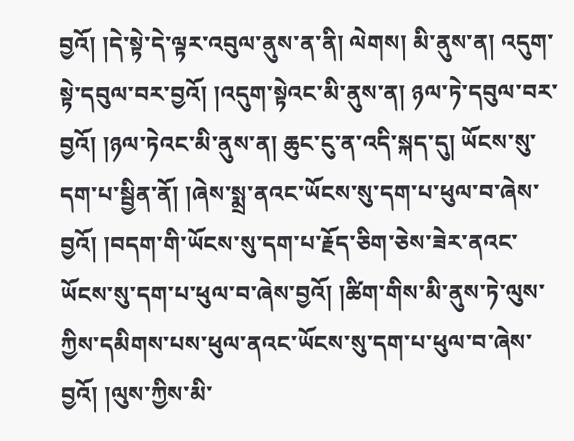བྱའོ། །དེ་སྟེ་དེ་ལྟར་འབུལ་ནུས་ན་ནི། ལེགས། མི་ནུས་ན། འདུག་སྟེ་དབུལ་བར་བྱའོ། །འདུག་སྟེའང་མི་ནུས་ན། ཉལ་ཏེ་དབུལ་བར་བྱའོ། །ཉལ་ཏེའང་མི་ནུས་ན། ཆུང་ངུ་ན་འདི་སྐད་དུ། ཡོངས་སུ་དག་པ་སྦྱིན་ནོ། །ཞེས་སྨྲ་ནའང་ཡོངས་སུ་དག་པ་ཕུལ་བ་ཞེས་བྱའོ། །བདག་གི་ཡོངས་སུ་དག་པ་རྗོད་ཅིག་ཅེས་ཟེར་ནའང་ཡོངས་སུ་དག་པ་ཕུལ་བ་ཞེས་བྱའོ། །ཚིག་གིས་མི་ནུས་ཏེ་ལུས་ཀྱིས་དམིགས་པས་ཕུལ་ནའང་ཡོངས་སུ་དག་པ་ཕུལ་བ་ཞེས་བྱའོ། །ལུས་ཀྱིས་མི་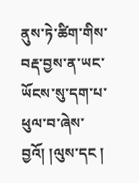ནུས་ཏེ་ཚིག་གིས་བརྡ་བྱས་ན་ཡང་ཡོངས་སུ་དག་པ་ཕུལ་བ་ཞེས་བྱའོ། །ལུས་དང །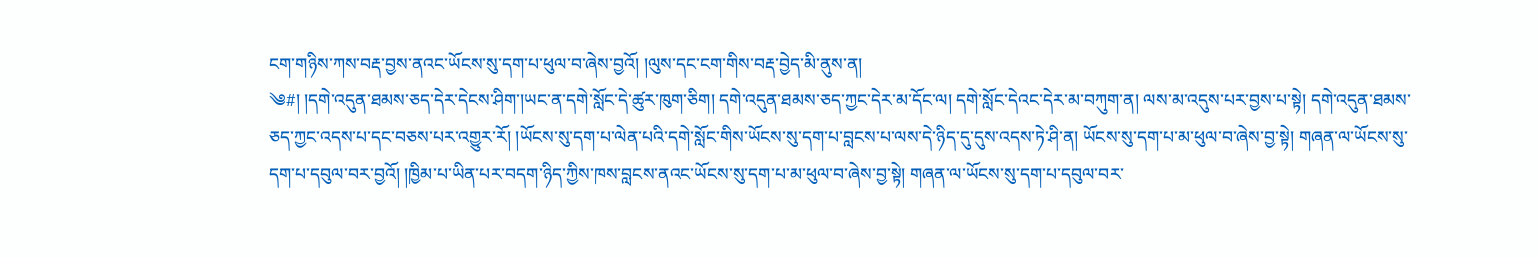ངག་གཉིས་ཀས་བརྡ་བྱས་ནའང་ཡོངས་སུ་དག་པ་ཕུལ་བ་ཞེས་བྱའོ། །ལུས་དང་ངག་གིས་བརྡ་བྱེད་མི་ནུས་ན།
༄#། །དགེ་འདུན་ཐམས་ཅད་དེར་དེངས་ཤིག་།ཡང་ན་དགེ་སློང་དེ་ཚུར་ཁུག་ཅིག། དགེ་འདུན་ཐམས་ཅད་ཀྱང་དེར་མ་དོང་ལ། དགེ་སློང་དེའང་དེར་མ་བཀུག་ན། ལས་མ་འདུས་པར་བྱས་པ་སྟེ། དགེ་འདུན་ཐམས་ཅད་ཀྱང་འདས་པ་དང་བཅས་པར་འགྱུར་རོ། །ཡོངས་སུ་དག་པ་ལེན་པའི་དགེ་སློང་གིས་ཡོངས་སུ་དག་པ་བླངས་པ་ལས་དེ་ཉིད་དུ་དུས་འདས་ཏེ་ཤི་ན། ཡོངས་སུ་དག་པ་མ་ཕུལ་བ་ཞེས་བྱ་སྟེ། གཞན་ལ་ཡོངས་སུ་དག་པ་དབུལ་བར་བྱའོ། །ཁྱིམ་པ་ཡིན་པར་བདག་ཉིད་ཀྱིས་ཁས་བླངས་ནའང་ཡོངས་སུ་དག་པ་མ་ཕུལ་བ་ཞེས་བྱ་སྟེ། གཞན་ལ་ཡོངས་སུ་དག་པ་དབུལ་བར་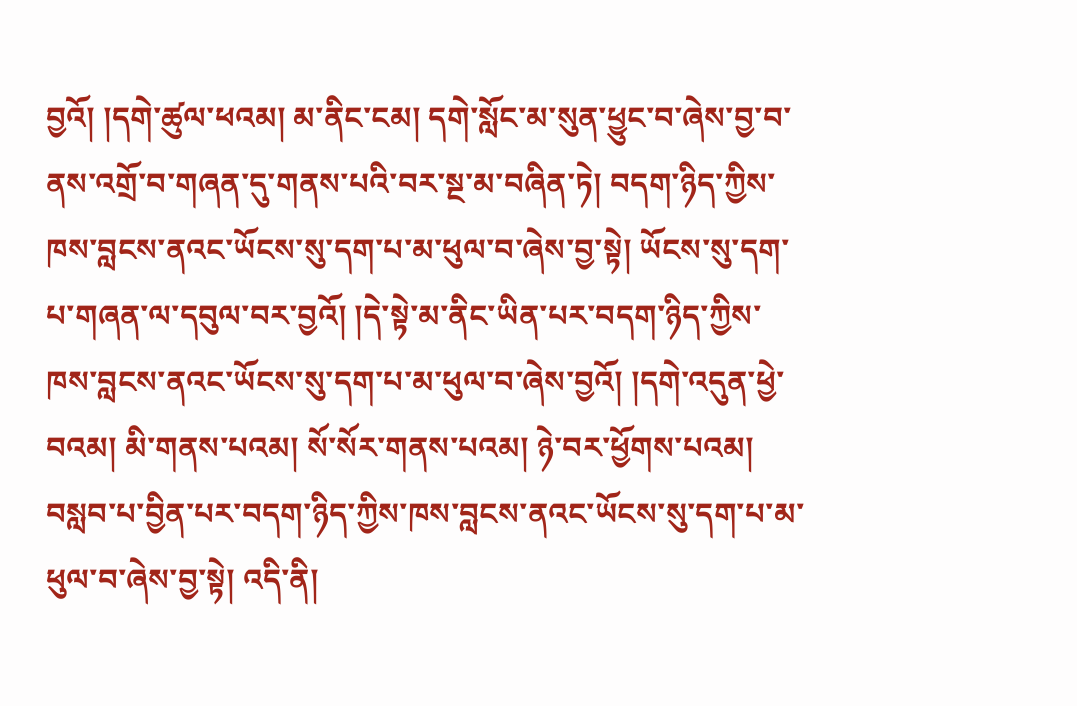བྱའོ། །དགེ་ཚུལ་ཕའམ། མ་ནིང་ངམ། དགེ་སློང་མ་སུན་ཕྱུང་བ་ཞེས་བྱ་བ་ནས་འགྲོ་བ་གཞན་དུ་གནས་པའི་བར་སྔ་མ་བཞིན་ཏེ། བདག་ཉིད་ཀྱིས་ཁས་བླངས་ནའང་ཡོངས་སུ་དག་པ་མ་ཕུལ་བ་ཞེས་བྱ་སྟེ། ཡོངས་སུ་དག་པ་གཞན་ལ་དབུལ་བར་བྱའོ། །དེ་སྟེ་མ་ནིང་ཡིན་པར་བདག་ཉིད་ཀྱིས་ཁས་བླངས་ནའང་ཡོངས་སུ་དག་པ་མ་ཕུལ་བ་ཞེས་བྱའོ། །དགེ་འདུན་ཕྱེ་བའམ། མི་གནས་པའམ། སོ་སོར་གནས་པའམ། ཉེ་བར་ཕྱོགས་པའམ། བསླབ་པ་བྱིན་པར་བདག་ཉིད་ཀྱིས་ཁས་བླངས་ནའང་ཡོངས་སུ་དག་པ་མ་ཕུལ་བ་ཞེས་བྱ་སྟེ། འདི་ནི།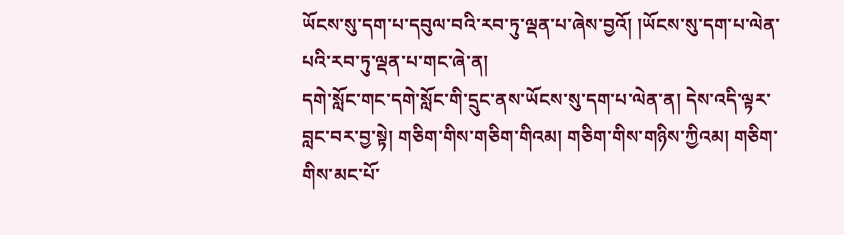ཡོངས་སུ་དག་པ་དབུལ་བའི་རབ་ཏུ་ལྡན་པ་ཞེས་བྱའོ། །ཡོངས་སུ་དག་པ་ལེན་པའི་རབ་ཏུ་ལྡན་པ་གང་ཞེ་ན།
དགེ་སློང་གང་དགེ་སློང་གི་དྲུང་ནས་ཡོངས་སུ་དག་པ་ལེན་ན། དེས་འདི་ལྟར་བླང་བར་བྱ་སྟེ། གཅིག་གིས་གཅིག་གིའམ། གཅིག་གིས་གཉིས་ཀྱིའམ། གཅིག་གིས་མང་པོ་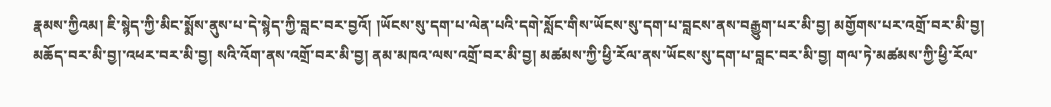རྣམས་ཀྱིའམ། ཇི་སྙེད་ཀྱི་མིང་སྨོས་ནུས་པ་དེ་སྙེད་ཀྱི་བླང་བར་བྱའོ། །ཡོངས་སུ་དག་པ་ལེན་པའི་དགེ་སློང་གིས་ཡོངས་སུ་དག་པ་བླངས་ནས་བརྒྱུག་པར་མི་བྱ། མགྱོགས་པར་འགྲོ་བར་མི་བྱ། མཆོད་བར་མི་བྱ།་འཕར་བར་མི་བྱ། སའི་འོག་ནས་འགྲོ་བར་མི་བྱ། ནམ་མཁའ་ལས་འགྲོ་བར་མི་བྱ། མཚམས་ཀྱི་ཕྱི་རོལ་ནས་ཡོངས་སུ་དག་པ་བླང་བར་མི་བྱ། གལ་ཏེ་མཚམས་ཀྱི་ཕྱི་རོལ་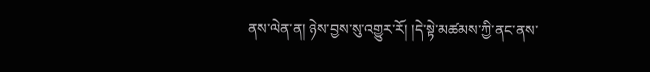ནས་ལེན་ན། ཉེས་བྱས་སུ་འགྱུར་རོ། །དེ་སྟེ་མཚམས་ཀྱི་ནང་ནས་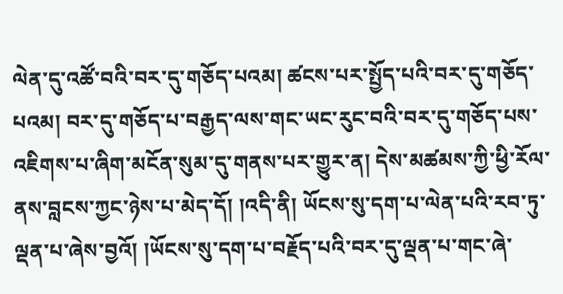ལེན་དུ་འཚོ་བའི་བར་དུ་གཅོད་པའམ། ཚངས་པར་སྤྱོད་པའི་བར་དུ་གཅོད་པའམ། བར་དུ་གཅོད་པ་བརྒྱད་ལས་གང་ཡང་རུང་བའི་བར་དུ་གཅོད་པས་འཇིགས་པ་ཞིག་མངོན་སུམ་དུ་གནས་པར་གྱུར་ན། དེས་མཚམས་ཀྱི་ཕྱི་རོལ་ནས་བླངས་ཀྱང་ཉེས་པ་མེད་དོ། །འདི་ནི། ཡོངས་སུ་དག་པ་ལེན་པའི་རབ་ཏུ་ལྡན་པ་ཞེས་བྱའོ། །ཡོངས་སུ་དག་པ་བརྗོད་པའི་བར་དུ་ལྡན་པ་གང་ཞེ་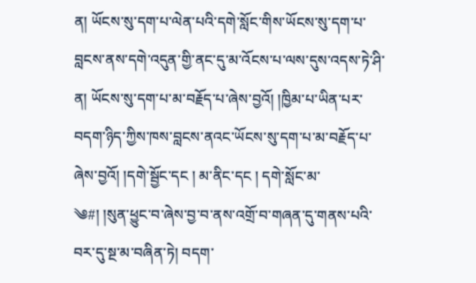ན། ཡོངས་སུ་དག་པ་ལེན་པའི་དགེ་སློང་གིས་ཡོངས་སུ་དག་པ་བླངས་ནས་དགེ་འདུན་གྱི་ནང་དུ་མ་འོངས་པ་ལས་དུས་འདས་ཏེ་ཤི་ན། ཡོངས་སུ་དག་པ་མ་བརྗོད་པ་ཞེས་བྱའོ། །ཁྱིམ་པ་ཡིན་པར་བདག་ཉིད་ཀྱིས་ཁས་བླངས་ནའང་ཡོངས་སུ་དག་པ་མ་བརྗོད་པ་ཞེས་བྱའོ། །དགེ་སྦྱོང་དང ། མ་ནིང་དང ། དགེ་སློང་མ་
༄#། །སུན་ཕྱུང་བ་ཞེས་བྱ་བ་ནས་འགྲོ་བ་གཞན་དུ་གནས་པའི་བར་དུ་སྔ་མ་བཞིན་ཏེ། བདག་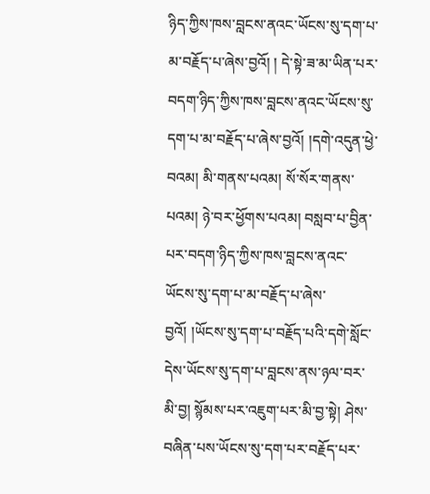ཉིད་ཀྱིས་ཁས་བླངས་ནའང་ཡོངས་སུ་དག་པ་མ་བརྗོད་པ་ཞེས་བྱའོ། ། དེ་སྟེ་ཟ་མ་ཡིན་པར་བདག་ཉིད་ཀྱིས་ཁས་བླངས་ནའང་ཡོངས་སུ་དག་པ་མ་བརྗོད་པ་ཞེས་བྱའོ། །དགེ་འདུན་ཕྱེ་བའམ། མི་གནས་པའམ། སོ་སོར་གནས་པའམ། ཉེ་བར་ཕྱོགས་པའམ། བསླབ་པ་བྱིན་པར་བདག་ཉིད་ཀྱིས་ཁས་བླངས་ནའང་ཡོངས་སུ་དག་པ་མ་བརྗོད་པ་ཞེས་བྱའོ། །ཡོངས་སུ་དག་པ་བརྗོད་པའི་དགེ་སློང་དེས་ཡོངས་སུ་དག་པ་བླངས་ནས་ཉལ་བར་མི་བྱ། སྙོམས་པར་འཇུག་པར་མི་བྱ་སྟེ། ཤེས་བཞིན་པས་ཡོངས་སུ་དག་པར་བརྗོད་པར་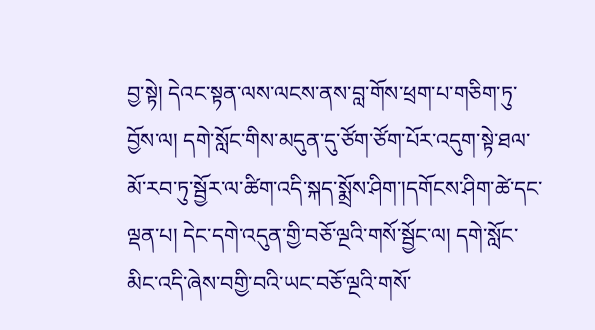བྱ་སྟེ། དེའང་སྟན་ལས་ལངས་ནས་བླ་གོས་ཕྲག་པ་གཅིག་ཏུ་བྱོས་ལ། དགེ་སློང་གིས་མདུན་དུ་ཙོག་ཙོག་པོར་འདུག་སྟེ་ཐལ་མོ་རབ་ཏུ་སྦྱོར་ལ་ཚིག་འདི་སྐད་སྨྲོས་ཤིག་།དགོངས་ཤིག་ཚེ་དང་ལྡན་པ། དེང་དགེ་འདུན་གྱི་བཅོ་ལྔའི་གསོ་སྦྱོང་ལ། དགེ་སློང་མིང་འདི་ཞེས་བགྱི་བའི་ཡང་བཅོ་ལྔའི་གསོ་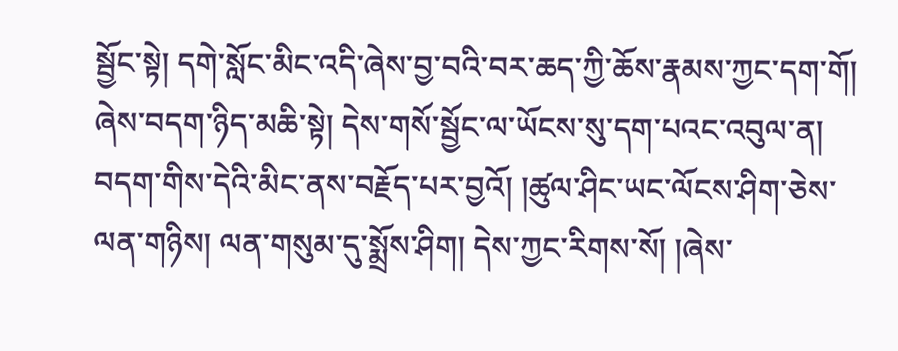སྦྱོང་སྟེ། དགེ་སློང་མིང་འདི་ཞེས་བྱ་བའི་བར་ཆད་ཀྱི་ཆོས་རྣམས་ཀྱང་དག་གོ། ཞེས་བདག་ཉིད་མཆི་སྟེ། དེས་གསོ་སྦྱོང་ལ་ཡོངས་སུ་དག་པའང་འབུལ་ན། བདག་གིས་དེའི་མིང་ནས་བརྗོད་པར་བྱའོ། །ཚུལ་ཤིང་ཡང་ལོངས་ཤིག་ཅེས་ལན་གཉིས། ལན་གསུམ་དུ་སྨྲོས་ཤིག། དེས་ཀྱང་རིགས་སོ། །ཞེས་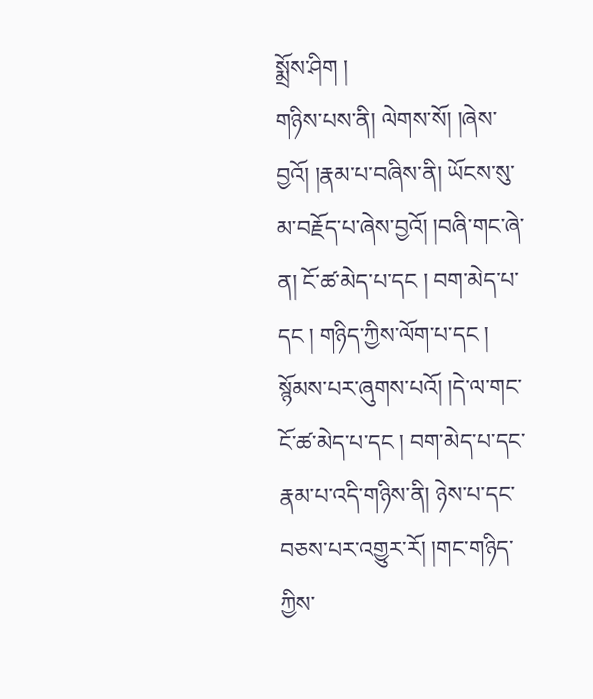སྨྲོས་ཤིག །
གཉིས་པས་ནི། ལེགས་སོ། །ཞེས་བྱའོ། །རྣམ་པ་བཞིས་ནི། ཡོངས་སུ་མ་བརྗོད་པ་ཞེས་བྱའོ། །བཞི་གང་ཞེ་ན། ངོ་ཚ་མེད་པ་དང ། བག་མེད་པ་དང ། གཉིད་ཀྱིས་ལོག་པ་དང ། སྙོམས་པར་ཞུགས་པའོ། །དེ་ལ་གང་ངོ་ཚ་མེད་པ་དང ། བག་མེད་པ་དང་རྣམ་པ་འདི་གཉིས་ནི། ཉེས་པ་དང་བཅས་པར་འགྱུར་རོ། །གང་གཉིད་ཀྱིས་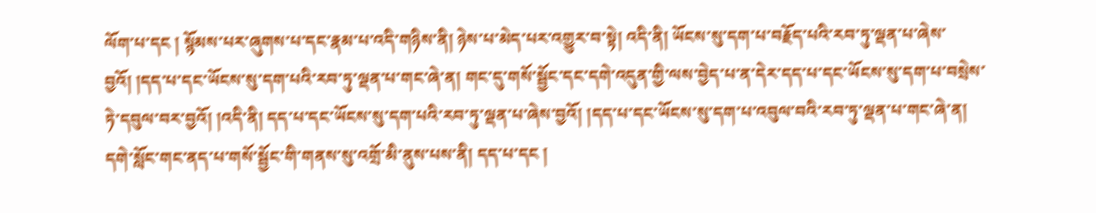ལོག་པ་དང ། སྙོམས་པར་ཞུགས་པ་དང་རྣམ་པ་འདི་གཉིས་ནི། ཉེས་པ་མེད་པར་འགྱུར་བ་སྟེ། འདི་ནི། ཡོངས་སུ་དག་པ་བརྗོད་པའི་རབ་ཏུ་ལྡན་པ་ཞེས་བྱའོ། །དད་པ་དང་ཡོངས་སུ་དག་པའི་རབ་ཏུ་ལྡན་པ་གང་ཞེ་ན། གང་དུ་གསོ་སྦྱོང་དང་དགེ་འདུན་གྱི་ལས་བྱེད་པ་ན་དེར་དད་པ་དང་ཡོངས་སུ་དག་པ་བསྲེས་ཏེ་དབུལ་བར་བྱའོ། །འདི་ནི། དད་པ་དང་ཡོངས་སུ་དག་པའི་རབ་ཏུ་ལྡན་པ་ཞེས་བྱའོ། །དད་པ་དང་ཡོངས་སུ་དག་པ་འབུལ་བའི་རབ་ཏུ་ལྡན་པ་གང་ཞེ་ན། དགེ་སློང་གང་ནད་པ་གསོ་སྦྱོང་གི་གནས་སུ་འགྲོ་མི་ནུས་པས་ནི། དད་པ་དང །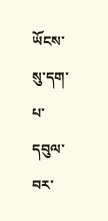ཡོངས་སུ་དག་པ་དབུལ་བར་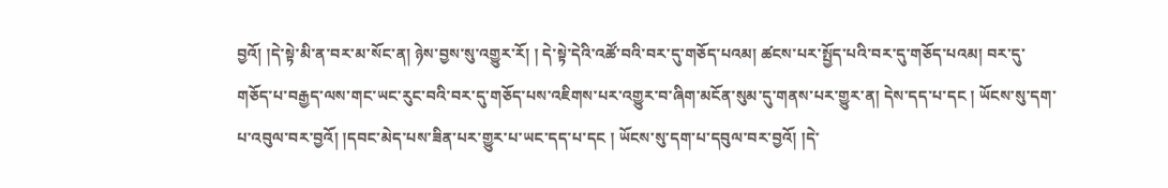བྱའོ། །དེ་སྟེ་མི་ན་བར་མ་སོང་ན། ཉེས་བྱས་སུ་འགྱུར་རོ། ། དེ་སྟེ་དེའི་འཚོ་བའི་བར་དུ་གཅོད་པའམ། ཚངས་པར་སྤྱོད་པའི་བར་དུ་གཅོད་པའམ། བར་དུ་གཅོད་པ་བརྒྱད་ལས་གང་ཡང་རུང་བའི་བར་དུ་གཅོད་པས་འཇིགས་པར་འགྱུར་བ་ཞིག་མངོན་སུམ་དུ་གནས་པར་གྱུར་ན། དེས་དད་པ་དང ། ཡོངས་སུ་དག་པ་འབུལ་བར་བྱའོ། །དབང་མེད་པས་ཟིན་པར་གྱུར་པ་ཡང་དད་པ་དང ། ཡོངས་སུ་དག་པ་དབུལ་བར་བྱའོ། །དེ་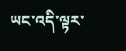ཡང་འདི་ལྟར་